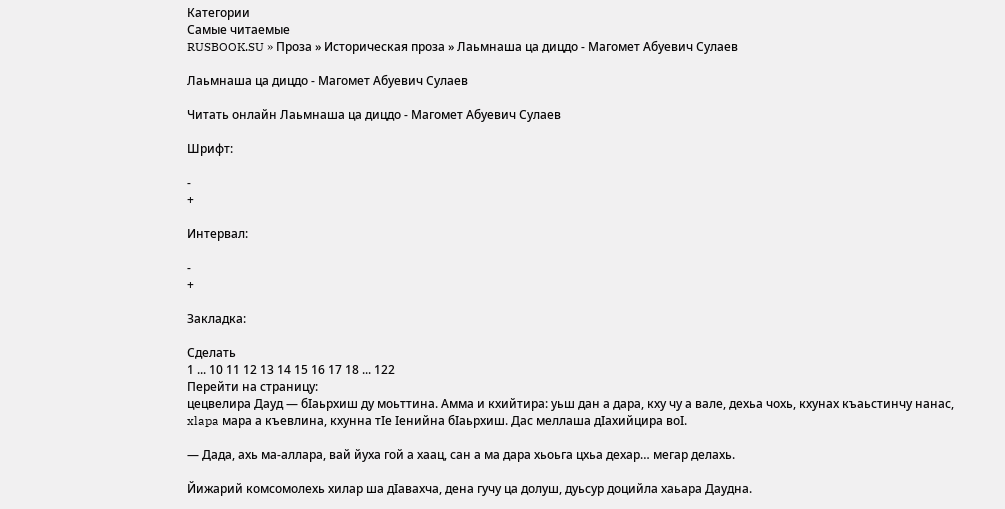Категории
Самые читаемые
RUSBOOK.SU » Проза » Историческая проза » Лаьмнаша ца дицдо - Магомет Абуевич Сулаев

Лаьмнаша ца дицдо - Магомет Абуевич Сулаев

Читать онлайн Лаьмнаша ца дицдо - Магомет Абуевич Сулаев

Шрифт:

-
+

Интервал:

-
+

Закладка:

Сделать
1 ... 10 11 12 13 14 15 16 17 18 ... 122
Перейти на страницу:
цецвелира Дауд — бIаьрхиш ду моьттина. Амма и кхийтира: уьш дан а дара, кху чу а вале, дехьа чохь, кхунах къаьстинчу нанас, xlapa мара а къевлина, кхунна тIе Iенийна бIаьрхиш. Дас меллаша дIахийцира воI.

— Дада, ахь ма-аллара, вай йуха гой а хаац, сан а ма дара хьоьга цхьа дехар… мегар делахь.

Йижарий комсомолехь хилар ша дIавахча, дена гучу ца долуш, дуьсур доцийла хаьара Даудна.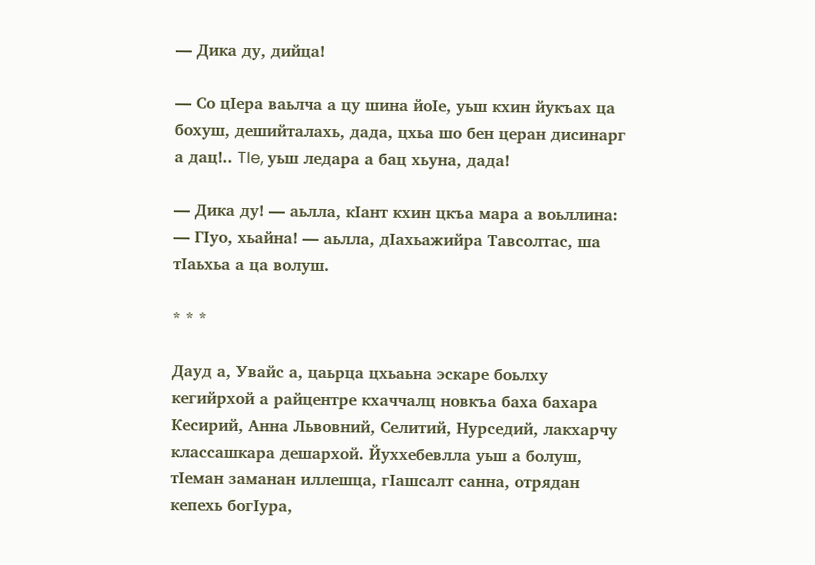— Дика ду, дийца!

— Со цIера ваьлча а цу шина йоIе, уьш кхин йукъах ца бохуш, дешийталахь, дада, цхьа шо бен церан дисинарг а дац!.. TIe, уьш ледара а бац хьуна, дада!

— Дика ду! — аьлла, кIант кхин цкъа мара а воьллина: — ГIуо, хьайна! — аьлла, дIахьажийра Тавсолтас, ша тIаьхьа а ца волуш.

* * *

Дауд а, Увайс а, цаьрца цхьаьна эскаре боьлху кегийрхой а райцентре кхаччалц новкъа баха бахара Кесирий, Анна Львовний, Селитий, Нурседий, лакхарчу классашкара дешархой. Йуххебевлла уьш а болуш, тIеман заманан иллешца, гIашсалт санна, отрядан кепехь богIура,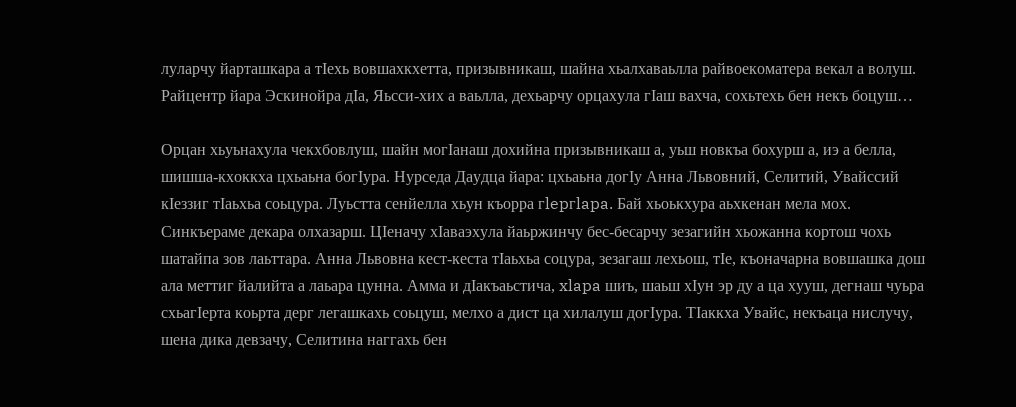луларчу йарташкара а тIехь вовшахкхетта, призывникаш, шайна хьалхаваьлла райвоекоматера векал а волуш. Райцентр йара Эскинойра дIа, Яьсси-хих а ваьлла, дехьарчу орцахула гIаш вахча, сохьтехь бен некъ боцуш…

Орцан хьуьнахула чекхбовлуш, шайн могIанаш дохийна призывникаш а, уьш новкъа бохурш а, иэ а белла, шишша-кхоккха цхьаьна богIура. Нурседа Даудца йара: цхьаьна догIу Анна Львовний, Селитий, Увайссий кIеззиг тIаьхьа соьцура. Луьстта сенйелла хьун къорра гlepгlapa. Бай хьоькхура аьхкенан мела мох. Синкъераме декара олхазарш. ЦIеначу хIаваэхула йаьржинчу бес-бесарчу зезагийн хьожанна кортош чохь шатайпа зов лаьттара. Анна Львовна кест-кеста тIаьхьа соцура, зезагаш лехьош, тIе, къоначарна вовшашка дош ала меттиг йалийта а лаьара цунна. Амма и дIакъаьстича, xlapa шиъ, шаьш хIун эр ду а ца хууш, дегнаш чуьра схьагIерта коьрта дерг легашкахь соьцуш, мелхо а дист ца хилалуш догIура. ТIаккха Увайс, некъаца нислучу, шена дика девзачу, Селитина наггахь бен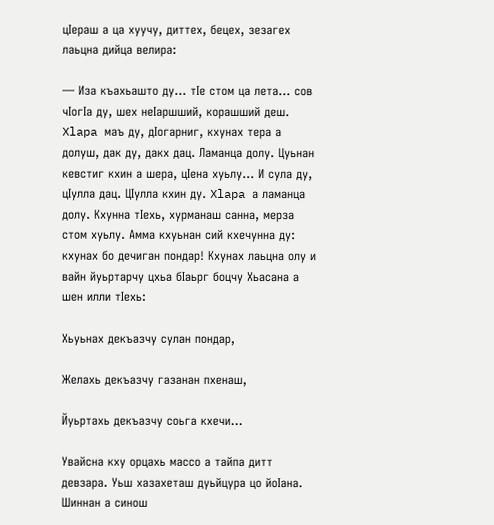цIераш а ца хуучу, диттех, бецех, зезагех лаьцна дийца велира:

— Иза къахьашто ду… тIе стом ца лета… сов чIогIа ду, шех неIаршший, корашший деш. Xlapa маъ ду, дIогарниг, кхунах тера а долуш, дак ду, дакх дац. Ламанца долу. Цуьнан кевстиг кхин а шера, цIена хуьлу… И сула ду, цIулла дац. ЦIулла кхин ду. Xlapa а ламанца долу. Кхунна тIехь, хурманаш санна, мерза стом хуьлу. Амма кхуьнан сий кхечунна ду: кхунах бо дечиган пондар! Кхунах лаьцна олу и вайн йуьртарчу цхьа бIаьрг боцчу Хьасана а шен илли тIехь:

Хьуьнах декъазчу сулан пондар,

Желахь декъазчу газанан пхенаш,

Йуьртахь декъазчу соьга кхечи…

Увайсна кху орцахь массо а тайпа дитт девзара. Уьш хазахеташ дуьйцура цо йоIана. Шиннан а синош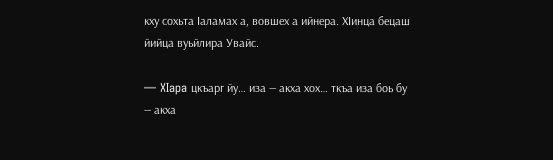кху сохьта Iаламах а, вовшех а ийнера. ХIинца бецаш йийца вуьйлира Увайс.

— XIapa цкъарг йу… иза — акха хох… ткъа иза боь бу — акха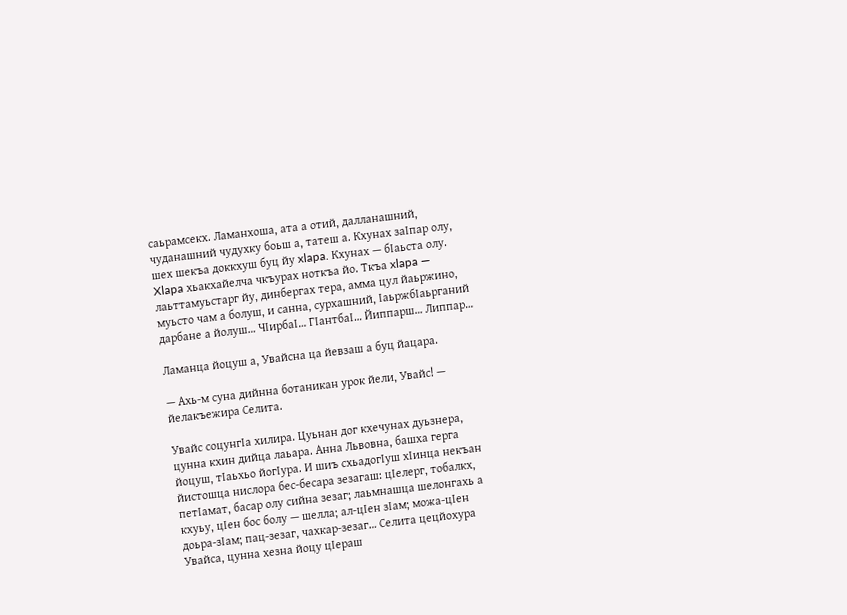саьрамсекх. Ламанхоша, ата а отий, далланашний, чуданашний чудухку боьш а, татеш а. Кхунах заIпар олу, шех шекъа доккхуш буц йу xlapa. Кхунах — бIаьста олу. Xlapa хьакхайелча чкъурах ноткъа йо. Ткъа xlapa — лаьттамуьстарг йу, динбергах тера, амма цул йаьржино, муьсто чам а болуш, и санна, сурхашний, IаьржбIаьрганий дарбане а йолуш… ЧIирбаI… ГIантбаI… Йиппарш… Липпар…

Ламанца йоцуш а, Увайсна ца йевзаш а буц йацара.

— Ахь-м суна дийнна ботаникан урок йели, Увайс! — йелакъежира Селита.

Увайс соцунгIа хилира. Цуьнан дог кхечунах дуьзнера, цунна кхин дийца лаьара. Анна Львовна, башха герга йоцуш, тIаьхьо йогIура. И шиъ схьадогIуш хIинца некъан йистошца нислора бес-бесара зезагаш: цIелерг, тобалкх, петIамат, басар олу сийна зезаг; лаьмнашца шелонгахь а кхуьу, цIен бос болу — шелла; ал-цIен зIам; можа-цIен доьра-зIам; пац-зезаг, чахкар-зезаг… Селита цецйохура Увайса, цунна хезна йоцу цIераш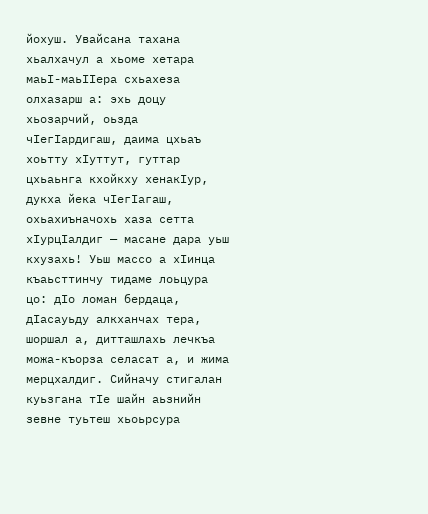йохуш. Увайсана тахана хьалхачул а хьоме хетара маьI-маьIIера схьахеза олхазарш а: эхь доцу хьозарчий, оьзда чIегIардигаш, даима цхьаъ хоьтту хIуттут, гуттар цхьаьнга кхойкху хенакIур, дукха йека чIегIагаш, охьахиъначохь хаза сетта хIурцIалдиг — масане дара уьш кхузахь! Уьш массо а хIинца къаьсттинчу тидаме лоьцура цо: дIо ломан бердаца, дIасауьду алкханчах тера, шоршал а, дитташлахь лечкъа можа-къорза селасат а, и жима мерцхалдиг. Сийначу стигалан куьзгана тIе шайн аьзнийн зевне туьтеш хьоьрсура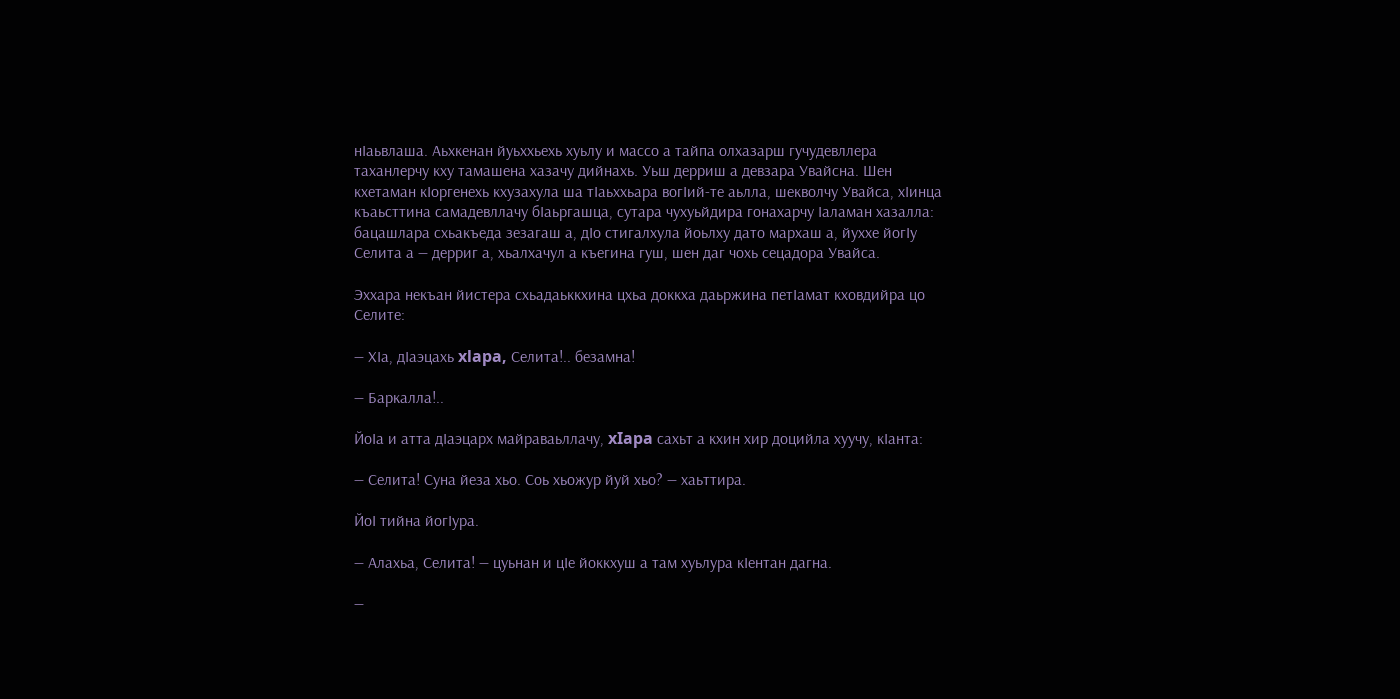нIаьвлаша. Аьхкенан йуьххьехь хуьлу и массо а тайпа олхазарш гучудевллера таханлерчу кху тамашена хазачу дийнахь. Уьш дерриш а девзара Увайсна. Шен кхетаман кIоргенехь кхузахула ша тIаьххьара вогIий-те аьлла, шекволчу Увайса, хIинца къаьсттина самадевллачу бIаьргашца, сутара чухуьйдира гонахарчу Iаламан хазалла: бацашлара схьакъеда зезагаш а, дIо стигалхула йоьлху дато мархаш а, йуххе йогIу Селита а — дерриг а, хьалхачул а къегина гуш, шен даг чохь сецадора Увайса.

Эххара некъан йистера схьадаьккхина цхьа доккха даьржина петIамат кховдийра цо Селите:

— ХIа, дIаэцахь xlapa, Селита!.. безамна!

— Баркалла!..

ЙоIа и атта дIаэцарх майраваьллачу, xIapa сахьт а кхин хир доцийла хуучу, кIанта:

— Селита! Суна йеза хьо. Соь хьожур йуй хьо? — хаьттира.

ЙоI тийна йогIура.

— Алахьа, Селита! — цуьнан и цIе йоккхуш а там хуьлура кIентан дагна.

—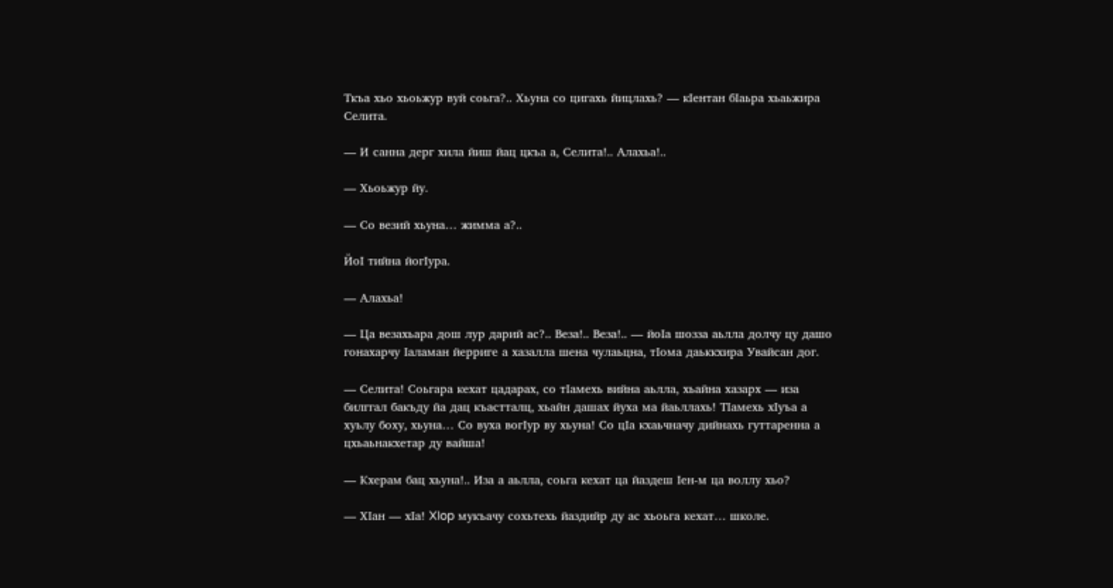Ткъа хьо хьоьжур вуй соьга?.. Хьуна со цигахь йицлахь? — кIентан бIаьра хьаьжира Селита.

— И санна дерг хила йиш йац цкъа а, Селита!.. Алахьа!..

— Хьоьжур йу.

— Со везий хьуна… жимма а?..

ЙоI тийна йогIура.

— Алахьа!

— Ца везахьара дош лур дарий ас?.. Веза!.. Веза!.. — йоIа шозза аьлла долчу цу дашо гонахарчу Iаламан йерриге а хазалла шена чулаьцна, тIома даьккхира Увайсан дог.

— Селита! Соьгара кехат цадарах, со тIамехь вийна аьлла, хьайна хазарх — иза билггал бакъду йа дац къастталц, хьайн дашах йуха ма йаьллахь! ТIамехь хIуъа а хуьлу боху, хьуна… Со вуха вогIур ву хьуна! Со цIа кхаьчначу дийнахь гуттаренна а цхьаьнакхетар ду вайша!

— Кхерам бац хьуна!.. Иза а аьлла, соьга кехат ца йаздеш Iен-м ца воллу хьо?

— ХIан — хIа! XIop мукъачу сохьтехь йаздийр ду ас хьоьга кехат… школе.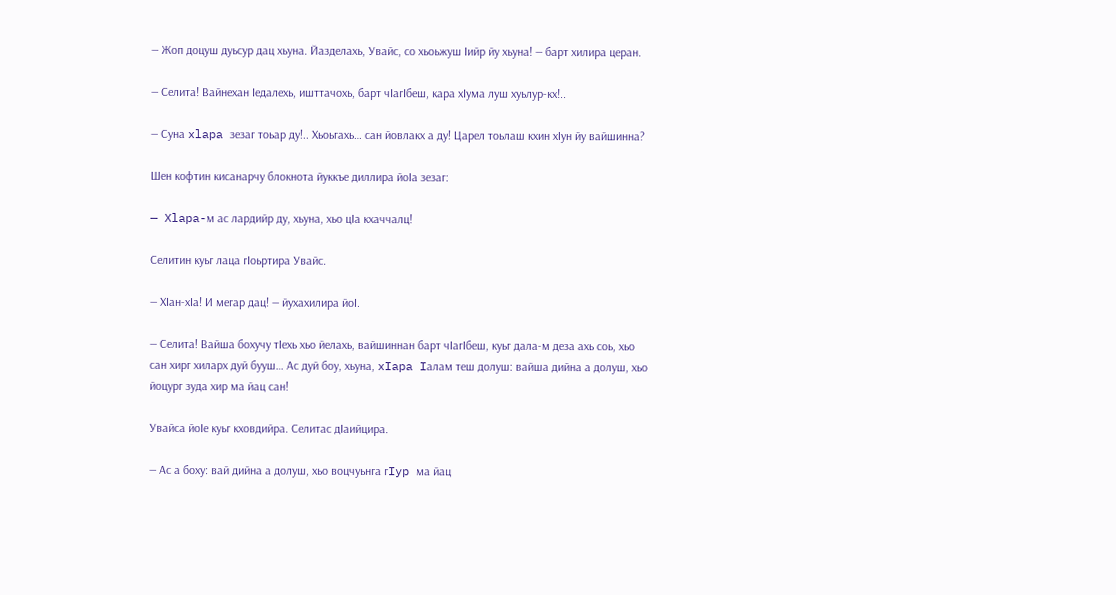— Жоп доцуш дуьсур дац хьуна. Йазделахь, Увайс, со хьоьжуш Iийр йу хьуна! — барт хилира церан.

— Селита! Вайнехан Iедалехь, ишттачохь, барт чIагIбеш, кара хIума луш хуьлур-кх!..

— Суна xlapa зезаг тоьар ду!.. Хьоьгахь… сан йовлакх а ду! Царел тоьлаш кхин хIун йу вайшинна?

Шен кофтин кисанарчу блокнота йуккъе диллира йоIа зезаг:

— Xlapa-м ас лардийр ду, хьуна, хьо цIа кхаччалц!

Селитин куьг лаца гIоьртира Увайс.

— ХIан-хIа! И мегар дац! — йухахилира йоI.

— Селита! Вайша бохучу тIехь хьо йелахь, вайшиннан барт чIагIбеш, куьг дала-м деза ахь соь, хьо сан хирг хиларх дуй бууш… Ас дуй боу, хьуна, xIapa Iалам теш долуш: вайша дийна а долуш, хьо йоцург зуда хир ма йац сан!

Увайса йоIе куьг кховдийра. Селитас дIаийцира.

— Ас а боху: вай дийна а долуш, хьо воцчуьнга гIyp ма йац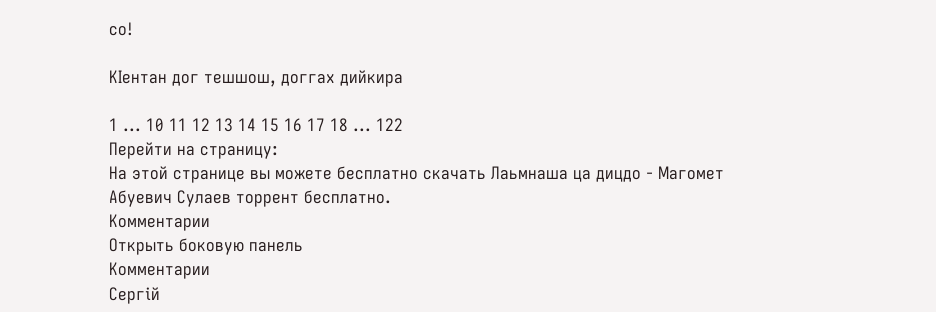со!

КIентан дог тешшош, доггах дийкира

1 ... 10 11 12 13 14 15 16 17 18 ... 122
Перейти на страницу:
На этой странице вы можете бесплатно скачать Лаьмнаша ца дицдо - Магомет Абуевич Сулаев торрент бесплатно.
Комментарии
Открыть боковую панель
Комментарии
Сергій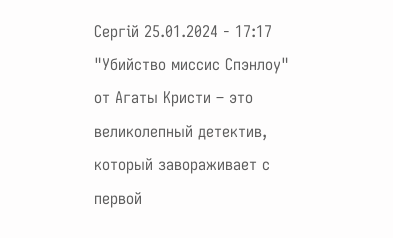Сергій 25.01.2024 - 17:17
"Убийство миссис Спэнлоу" от Агаты Кристи – это великолепный детектив, который завораживает с первой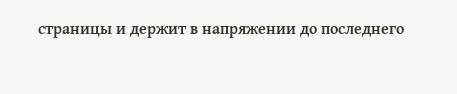страницы и держит в напряжении до последнего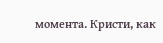момента. Кристи, как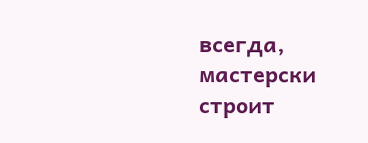всегда, мастерски строит